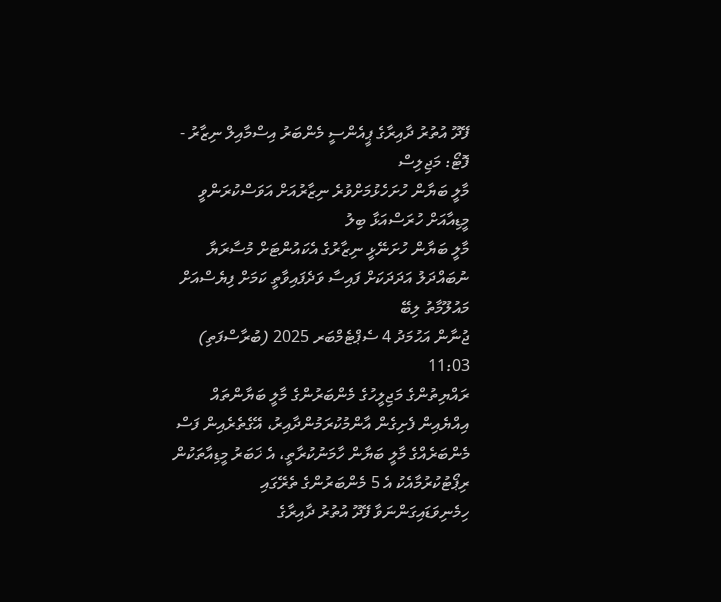ފޭދޫ އުތުރު ދާއިރާގެ ޕީއެންސީ މެންބަރު އިސްމާއިލް ނިޒާރު - ފޮޓޯ: މަޖިލިސް
މާލީ ބަޔާން ހުށަހެޅުމަށްވުރެ ނިޒާރުއަށް އަވަސްކުރަންވީ މީޑިއާއަށް ހުރަސްއަޅާ ބިލު
މާލީ ބަޔާން ހުށަނޭޅީ ނިޒާރުގެ އެކައުންޓަށް މުސާރަޔާ ނުބައްދަލު އަދަދަކަށް ފައިސާ ވަދެފައިވާތީ ކަމަށް ފިޔެސްއަށް މައުލޫމާތު ލިބޭ
ޖުނާން އަޙުމަދު 4 ސެޕްޓެމްބަރ 2025 (ބުރާސްފަތި)   11:03
ރައްޔިތުންގެ މަޖިލީހުގެ މެންބަރުންގެ މާލީ ބަޔާންތައް އިއްޔެއިން ފެށިގެން އާންމުކުރަމުންދާއިރު، އޭގެތެރެއިން ފަސް މެންބަރެއްގެ މާލީ ބަޔާން ހާމަނުކުރާތީ، އެ ޚަބަރު މީޑިއާތަކުން ރިޕޯޓުކުރުމާއެކު އެ 5 މެންބަރުންގެ ތެރޭގައި ހިމެނިވަޑައިގަންނަވާ ފޭދޫ އުތުރު ދާއިރާގެ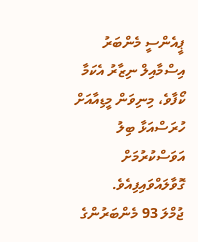ޕީއެންސީ މެންބަރު އިސްމާއިލް ނިޒާރު އެކަމާ ކޯފާވެ، މިނިވަން މީޑިއާއަށް ހުރަސްއަޅާ ބިލު އަވަސްކުރުމަށް ގޮވާލައްވައިފިއެވެ.
ޖުމްލަ 93 މެންބަރުންގެ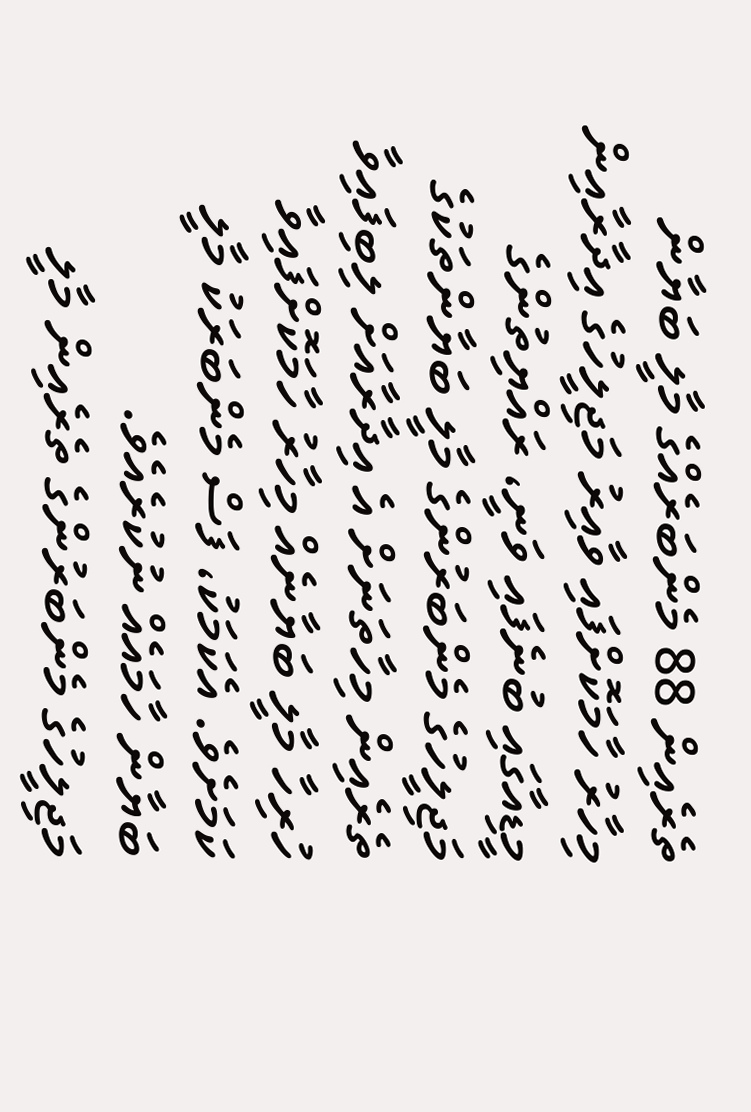ތެރެއިން 88 މެންބަރެއްގެ މާލީ ބަޔާން މިހާރު ހާމަކޮށްފައި ވާއިރު މަޖިލީހުގެ އިދާރާއިން މީޑިއާގައި ބުނެފައި ވަނީ، ރައްޔިތުންގެ މަޖިލީހުގެ މެންބަރުންގެ މާލީ ބަޔާންތަކުގެ ތެރެއިން މިހާތަނަށް އެ އިދާރާއަށް ލިބިފައިވާ ހުރިހާ މާލީ ބަޔާނެއް މިހާރު ހާމަކޮށްފައިވާ ކަމަށެވެ. އެކަމަކު، ފަސް މެންބަރަކު މާލީ ބަޔާން ހާމައެއް ނުކުރެއެވެ.
މަޖިލީހުގެ މެންބަރުންގެ ތެރެއިން މާލީ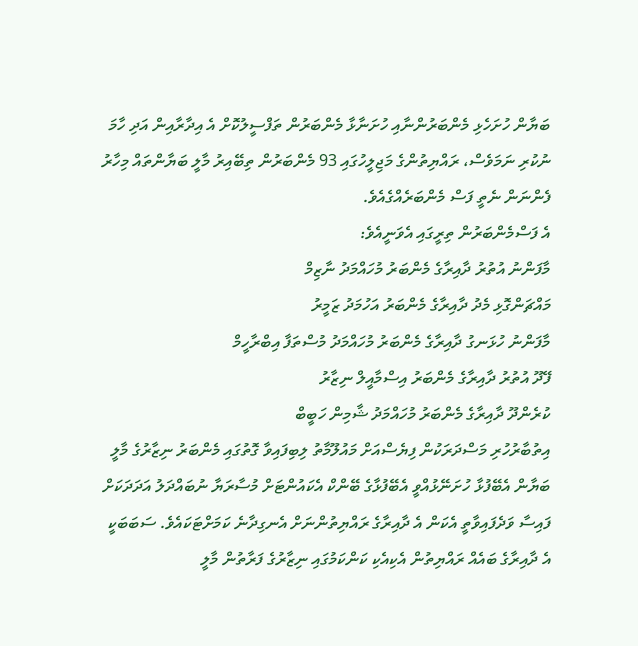ބަޔާން ހުށަހެޅި މެންބަރުންނާއި ހުށަނާޅާ މެންބަރުން ތަފްސީލުކޮށް އެ އިދާރާއިން އަދި ހާމަ ނުކުރި ނަމަވެސް، ރައްޔިތުންގެ މަޖިލީހުގައި 93 މެންބަރުން ތިބޭއިރު މާލީ ބަޔާންތައް މިހާރު ފެންނަން ނެތީ ފަސް މެންބަރެއްގެއެވެ.
އެ ފަސްމެންބަރުން ތިރީގައި އެވަނީއެވެ:
މާފަންނު އުތުރު ދާއިރާގެ މެންބަރު މުހައްމަދު ނާޒިމް
މައްޗަންގޮޅި މެދު ދާއިރާގެ މެންބަރު އަހުމަދު ޒަމީރު
މާފަންނު ހުޅަނގު ދާއިރާގެ މެންބަރު މުހައްމަދު މުސްތަފާ އިބްރާހީމް
ފޭދޫ އުތުރު ދާއިރާގެ މެންބަރު އިސްމާއީލް ނިޒާރު
ކުރެންދޫ ދާއިރާގެ މެންބަރު މުހައްމަދު ޝާމިން ހަބީބް
އިތުބާރުހުރި މަސްދަރަކުން ފިޔެސްއަށް މައުލޫމާތު ލިބިފައިވާ ގޮތުގައި މެންބަރު ނިޒާރުގެ މާލީ ބަޔާން އެބޭފުޅާ ހުށަނޭޅުއްވީ އެބޭފުޅާގެ ބޭންކް އެކައުންޓަށް މުސާރަޔާ ނުބައްދަލު އަދަދަކަށް ފައިސާ ވަދެފައިވާތީ އެކަން އެ ދާއިރާގެ ރައްޔިތުންނަށް އެނގިދާނެ ކަމަށްޓަކައެވެ. ސަބަބަކީ އެ ދާއިރާގެ ބައެއް ރައްޔިތުން އެކިއެކި ކަންކަމުގައި ނިޒާރުގެ ފަރާތުން މާލީ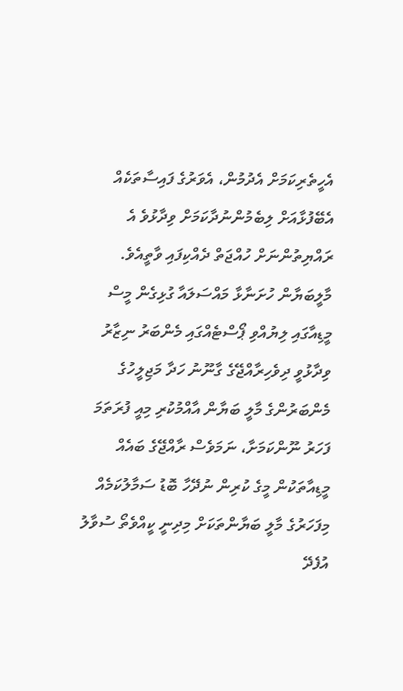އެހީތެރިކަމަށް އެދުމުން، އެވަރުގެ ފައިސާތަކެއް އެބޭފުޅާއަށް ލިބެމުންނުދާކަމަށް ވިދާޅުވެ އެ ރައްޔިތުންނަށް ހުއްޖަތް ދެއްކިފައި ވާތީއެވެ.
މާލީބަޔާން ހުށަނާޅާ މައްސަލައާ ގުޅިގެން މީސް މީޑިއާގައި ލިޔުއްވި ޕޯސްޓެއްގައި މެންބަރު ނިޒާރު ވިދާޅުވީ ދިވެހިރާއްޖޭގެ ގާނޫނު ހަދާ މަޖިލީހުގެ މެންބަރުންގެ މާލީ ބަޔާން އާއްމުކުރި މިއީ ފުރަތަމަ ފަހަރު ނޫންކަމަށާ، ނަމަވެސް ރާއްޖޭގެ ބައެއް މީޑިއާތަކުން މީގެ ކުރިން ނުދޭހާ ބޮޑު ސަމާލުކަމެއް މިފަހަރުގެ މާލީ ބަޔާންތަކަށް މިދިނީ ކީއްވެތޯ ސުވާލު އުފެދޭ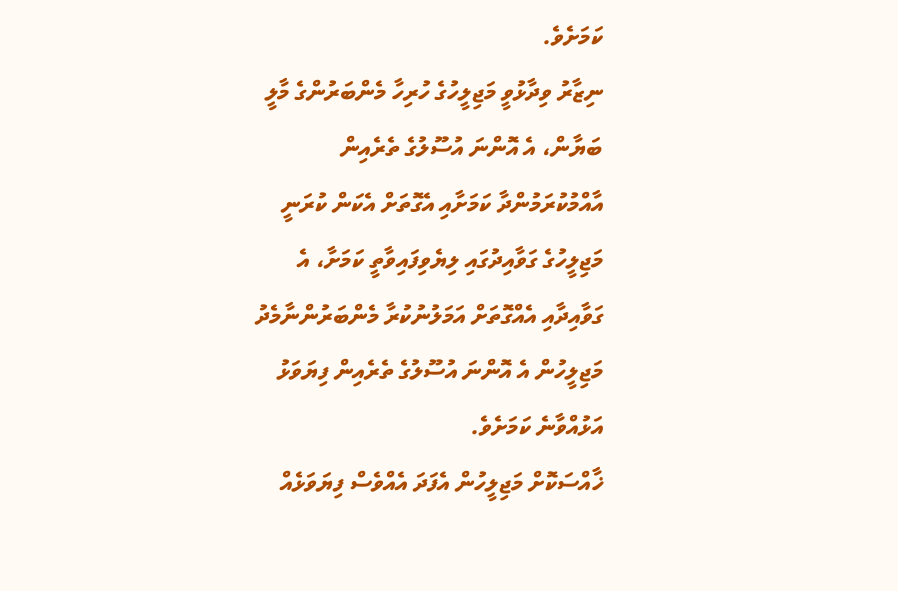ކަމަށެވެ.
ނިޒާރު ވިދާޅުވީ މަޖިލީހުގެ ހުރިހާ މެންބަރުންގެ މާލީ ބަޔާން، އެ އޮންނަ އުސޫލުގެ ތެރެއިން އާއްމުކުރަމުންދާ ކަމަށާއި އެގޮތަށް އެކަން ކުރަނީ މަޖިލީހުގެ ގަވާއިދުގައި ލިޔެވިފައިވާތީ ކަމަށާ، އެ ގަވާއިދާއި އެއްގޮތަށް އަމަލުނުކުރާ މެންބަރުންނާމެދު މަޖިލީހުން އެ އޮންނަ އުސޫލުގެ ތެރެއިން ފިޔަވަޅު އަޅުއްވާނެ ކަމަށެވެ.
ޚާއްސަކޮށް މަޖިލީހުން އެފަދަ އެއްވެސް ފިޔަވަޅެއް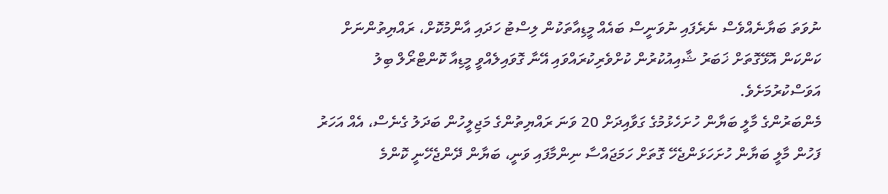ނުވަތަ ބަޔާނެއްވެސް ނެރެފައި ނުވަނީސް ބައެއް މީޑިއާތަކުން ލިސްޓު ހަދައި އާންމުކޮށް، ރައްޔިތުންނަށް ކަންކަން އޮޅޭގޮތަށް ޚަބަރު ޝާއިއުކުރުން ކުށްވެރިކުރައްވައި އޭނާ ގޮވައިލެއްވީ މީޑިއާ ކޮންޓްރޯލް ބިލު އަވަސްކުރުމަށެވެ.
މެންބަރުންގެ މާލީ ބަޔާން ހުށަހެޅުމުގެ ގަވާއިދަށް 20 ވަނަ ރައްޔިތުންގެ މަޖިލީހުން ބަދަލު ގެނެސް، އެއް އަހަރު ފަހުން މާލީ ބަޔާން ހުށަހަޅަންޖެހޭ ގޮތަށް ހަމަޖައްސާ ނިންމާފައި ވަނީ، ބަޔާން ދޭންޖެހޭނީ ކޮންމެ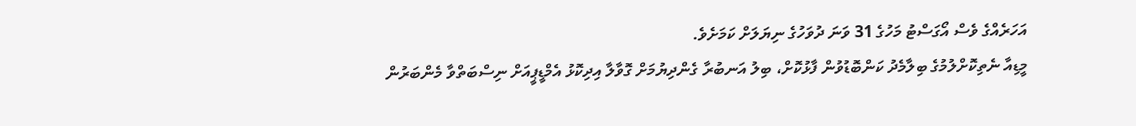އަހަރެއްގެ ވެސް އޯގަސްޓު މަހުގެ 31 ވަނަ ދުވަހުގެ ނިޔަލަށް ކަމަށެވެ.
މީޑިއާ ނެތިކޮށްލުމުގެ ބިލާމެދު ކަންބޮޑުވުން ފާޅުކޮށް، ބިލު އަނބުރާ ގެންދިޔުމަށް ގޮވާލާ އިދިކޮޅު އެމްޑީޕީއަށް ނިސްބަތްވާ މެންބަރުން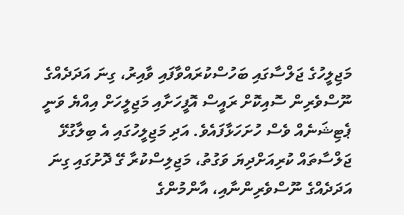މަޖިލީހުގެ ޖަލްސާގައި ބަހުސްކުރައްވާފައި ވާއިރު، ގިނަ އަދަދެއްގެ ނޫސްވެރިން ސޮއިކޮށް ރައީސް އޮފީހަށާއި މަޖިލީހަށް އިއްޔެ ވަނީ ޕެޓިޝަނެއް ވެސް ހުށަހަޅާފައެވެ. އަދި މަޖިލީހުގައި އެ ބިލާގުޅޭ ޖަލްސާތައް ކުރިއަށްދިޔަ ވަގުތު، މަޖިލިސްކުރާ ގޭ ދޮށުގައި ގިނަ އަދަދެއްގެ ނޫސްވެރިންނާއި، އާންމުންގެ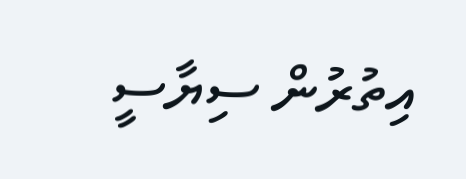އިތުރުން ސިޔާސީ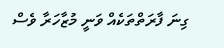ގިނަ ފާރަތްތަކެއް ވަނީ މުޒާހަރާ ވެސް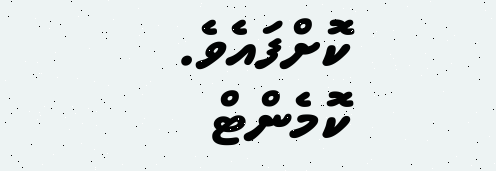ކޮށްފައެވެ.
ކޮމެންޓް